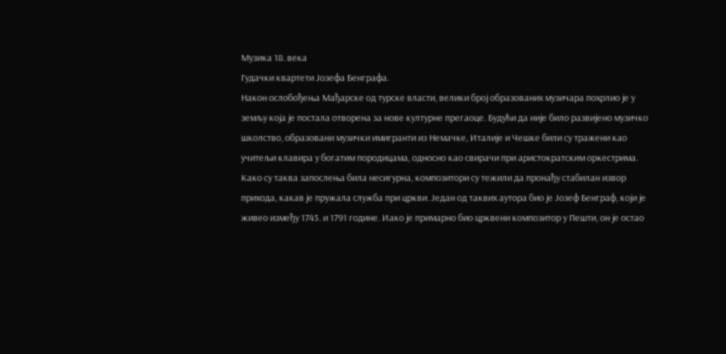Музика 18. века
Гудачки квартети Јозефа Бенграфа.
Након ослобођења Мађарске од турске власти, велики број образованих музичара похрлио је у земљу која је постала отворена за нове културне прегаоце. Будући да није било развијено музичко школство, образовани музички имигранти из Немачке, Италије и Чешке били су тражени као учитељи клавира у богатим породицама, односно као свирачи при аристократским оркестрима. Како су таква запослења била несигурна, композитори су тежили да пронађу стабилан извор прихода, какав је пружала служба при цркви. Један од таквих аутора био је Јозеф Бенграф, који је живео између 1745. и 1791 године. Иако је примарно био црквени композитор у Пешти, он је остао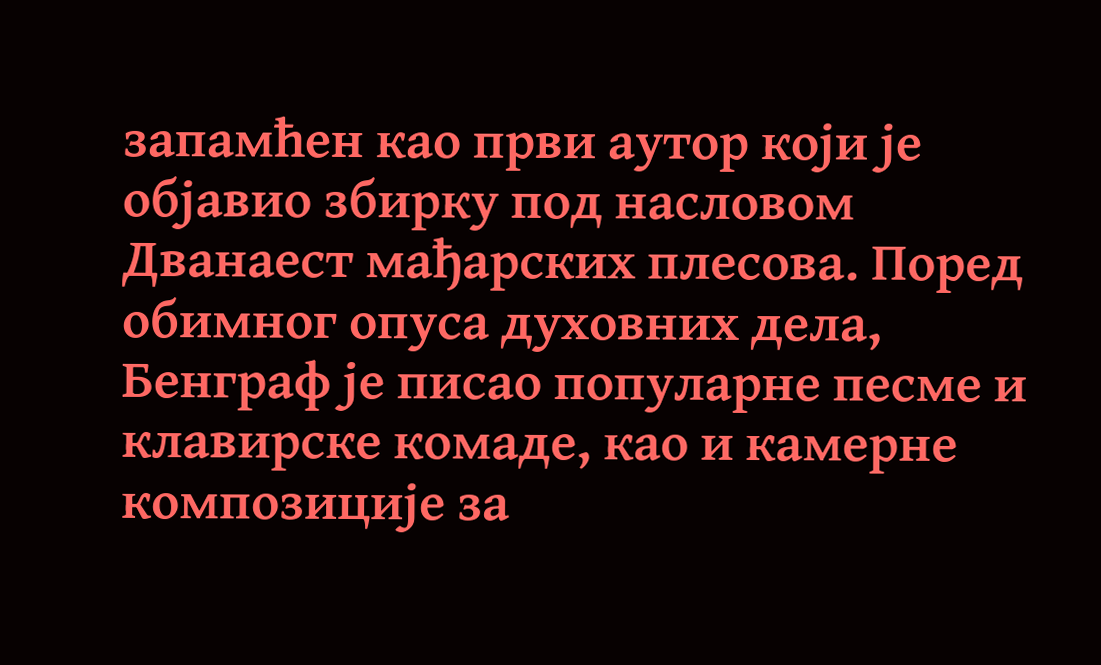запамћен као први аутор који је објавио збирку под насловом Дванаест мађарских плесова. Поред обимног опуса духовних дела, Бенграф је писао популарне песме и клавирске комаде, као и камерне композиције за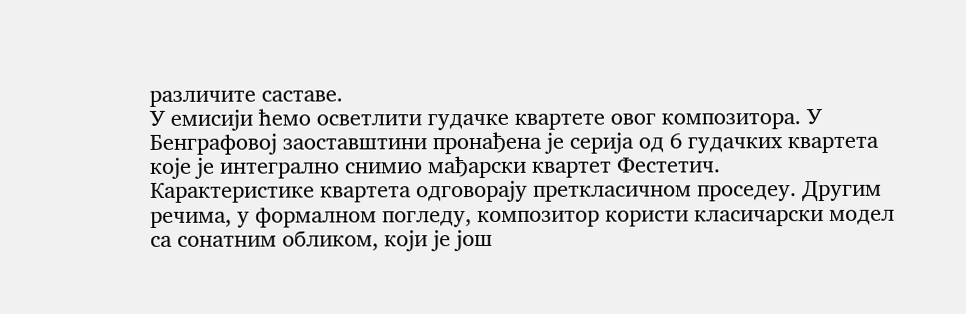различите саставе.
У емисији ћемо осветлити гудачке квартете овог композитора. У Бенграфовој заоставштини пронађена је серија од 6 гудачких квартета које је интегрално снимио мађарски квартет Фестетич.
Карактеристике квартета одговорају преткласичном проседеу. Другим речима, у формалном погледу, композитор користи класичарски модел са сонатним обликом, који је још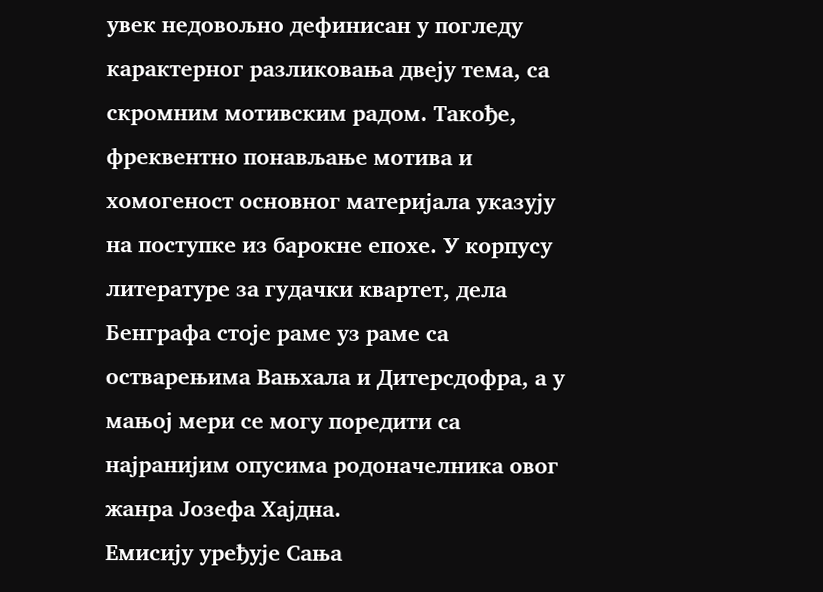увек недовољно дефинисан у погледу карактерног разликовања двеју тема, са скромним мотивским радом. Такође, фреквентно понављање мотива и хомогеност основног материјала указују на поступке из барокне епохе. У корпусу литературе за гудачки квартет, дела Бенграфа стоје раме уз раме са остварењима Вањхала и Дитерсдофра, а у мањој мери се могу поредити са најранијим опусима родоначелника овог жанра Јозефа Хајдна.
Емисију уређује Сања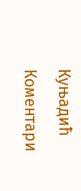Куњадић
Коментари